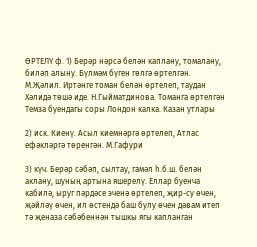ӨРТЕЛҮ ф. 1) Берәр нәрсә белән каплану, томалану, биләп алыну. Бүлмәм бүген гөлгә өртелгән. М.Җәлил. Иртәнге томан белән өртелеп, таудан Хәлидә төшә иде. Н.Гыйматдинова. Томанга өртелгән Темза буендагы соры Лондон калка. Казан утлары

2) иск. Киенү. Асыл киемнәргә өртелеп, Атлас ефәкләргә төренгән. М.Гафури

3) күч. Берәр сәбәп, сылтау, гамәл һ.б.ш. белән аклану, шуның артына яшерелү. Еллар буенча кабилә, ыруг пәрдәсе эченә өртелеп, җир-су өчен, җәйләү өчен, ил өстендә баш булу өчен дәвам итеп тә җеназа сәбәбеннән тышкы ягы капланган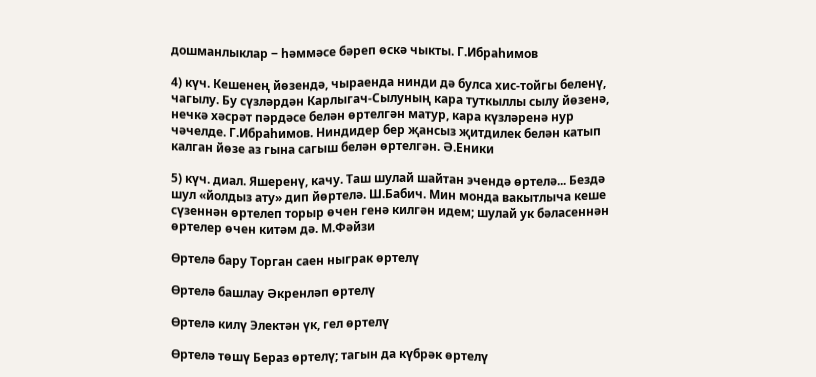дошманлыклар ‒ һәммәсе бәреп өскә чыкты. Г.Ибраһимов

4) күч. Кешенең йөзендә, чыраенда нинди дә булса хис-тойгы беленү, чагылу. Бу сүзләрдән Карлыгач-Сылуның кара туткыллы сылу йөзенә, нечкә хәсрәт пәрдәсе белән өртелгән матур, кара күзләренә нур чәчелде. Г.Ибраһимов. Ниндидер бер җансыз җитдилек белән катып калган йөзе аз гына сагыш белән өртелгән. Ә.Еники

5) күч. диал. Яшеренү, качу. Таш шулай шайтан эчендә өртелә... Бездә шул «йолдыз ату» дип йөртелә. Ш.Бабич. Мин монда вакытлыча кеше сүзеннән өртелеп торыр өчен генә килгән идем; шулай ук бәласеннән өртелер өчен китәм дә. М.Фәйзи

Өртелә бару Торган саен ныграк өртелү

Өртелә башлау Әкренләп өртелү

Өртелә килү Электән үк, гел өртелү

Өртелә төшү Бераз өртелү; тагын да күбрәк өртелү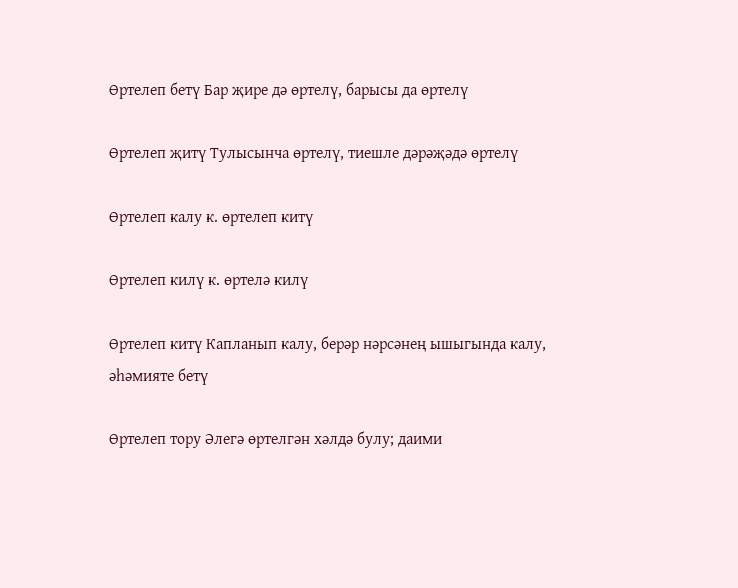Өртелеп бетү Бар җире дә өртелү, барысы да өртелү

Өртелеп җитү Тулысынча өртелү, тиешле дәрәҗәдә өртелү

Өртелеп калу к. өртелеп китү

Өртелеп килү к. өртелә килү

Өртелеп китү Капланып калу, берәр нәрсәнең ышыгында калу, әһәмияте бетү

Өртелеп тору Әлегә өртелгән хәлдә булу; даими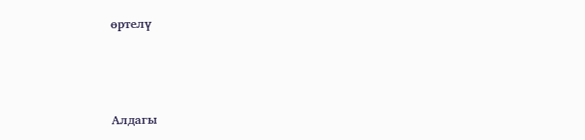өртелү



Алдагы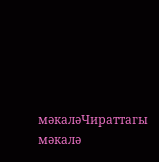мәкаләЧираттагы мәкалә